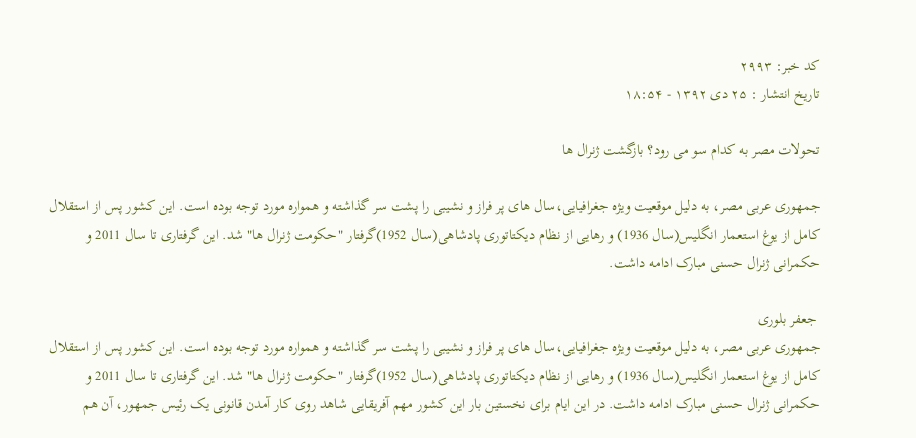کد خبر: ۲۹۹۳
تاریخ انتشار : ۲۵ دی ۱۳۹۲ - ۱۸:۵۴

تحولات مصر به کدام سو می رود؟ بازگشت ژنرال ها

جمهوری عربی مصر، به دلیل موقعیت ویژه جغرافیایی،سال های پر فراز و نشیبی را پشت سر گذاشته و همواره مورد توجه بوده است. این کشور پس از استقلال کامل از یوغ استعمار انگلیس(سال 1936) و رهایی از نظام دیکتاتوری پادشاهی(سال 1952)گرفتار "حکومت ژنرال ها" شد. این گرفتاری تا سال 2011 و حکمرانی ژنرال حسنی مبارک ادامه داشت.

 جعفر بلوری
جمهوری عربی مصر، به دلیل موقعیت ویژه جغرافیایی،سال های پر فراز و نشیبی را پشت سر گذاشته و همواره مورد توجه بوده است. این کشور پس از استقلال کامل از یوغ استعمار انگلیس(سال 1936) و رهایی از نظام دیکتاتوری پادشاهی(سال 1952)گرفتار "حکومت ژنرال ها" شد. این گرفتاری تا سال 2011 و حکمرانی ژنرال حسنی مبارک ادامه داشت. در این ایام برای نخستین بار این کشور مهم آفریقایی شاهد روی کار آمدن قانونی یک رئیس جمهور، آن هم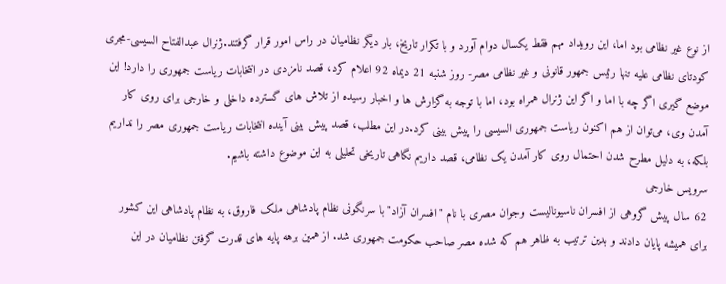از نوع غیر نظامی بود اما، این رویداد مهم فقط یکسال دوام آورد و با تکرار تاریخ، بار دیگر نظامیان در راس امور قرار گرفتند.ژنرال عبدالفتاح السیسی-مجری کودتای نظامی علیه تنها رئیس جمهور قانونی و غیر نظامی مصر- روز شنبه 21 دیماه 92 اعلام کرد، قصد نامزدی در انتخابات ریاست جمهوری را دارد! این موضع گیری اگر چه با اما و اگر این ژنرال همراه بود، اما با توجه به گزارش ها و اخبار رسیده از تلاش های گسترده داخلی و خارجی برای روی کار آمدن وی، می‌توان از هم اکنون ریاست جمهوری السیسی را پیش بینی کرد.در این مطلب، قصد پیش بینی آینده انتخابات ریاست جمهوری مصر را نداریم بلکه، به دلیل مطرح شدن احتمال روی کار آمدن یک نظامی، قصد داریم نگاهی تاریخی تحلیلی به این موضوع داشته باشیم.                                                                        سرویس خارجی
62 سال پیش گروهی از افسران ناسیونالیست وجوان مصری با نام "افسران آزاد" با سرنگونی نظام پادشاهی ملک فاروق، به نظام پادشاهی این کشور برای همیشه پایان دادند و بدین ترتیب به ظاهر هم که شده مصر صاحب حکومت جمهوری شد. از همین برهه پایه های قدرت گرفتن نظامیان در این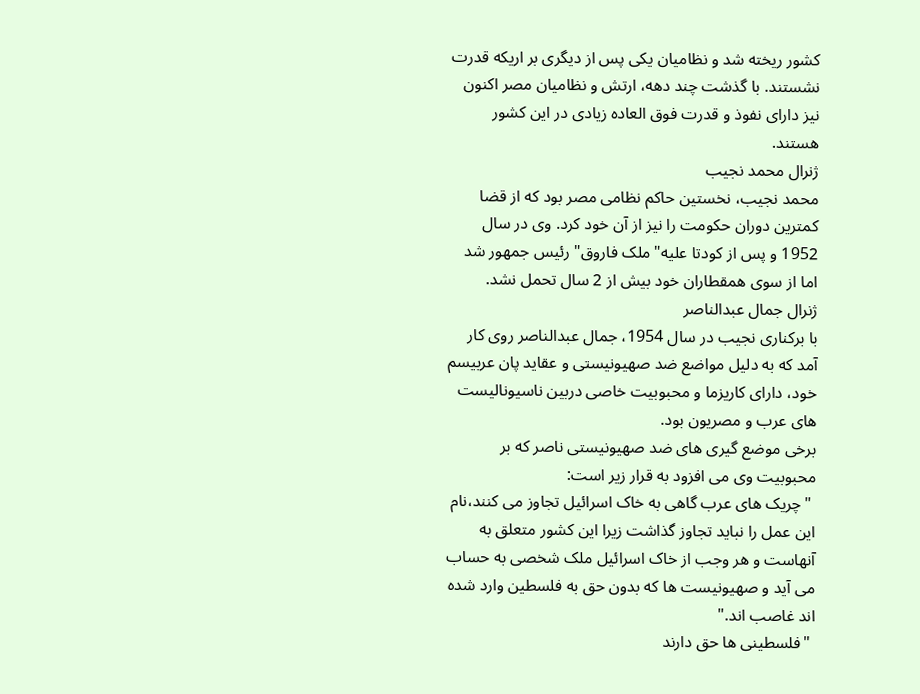کشور ریخته شد و نظامیان یکی پس از دیگری بر اریکه قدرت نشستند. با گذشت چند دهه، ارتش و نظامیان مصر اکنون نیز دارای نفوذ و قدرت فوق العاده زیادی در این کشور هستند.
ژنرال محمد نجیب
محمد نجیب، نخستین حاکم نظامی مصر بود که از قضا کمترین دوران حکومت را نیز از آن خود کرد. وی در سال 1952 و پس از کودتا علیه"ملک فاروق" رئیس جمهور شد اما از سوی همقطاران خود بیش از 2 سال تحمل نشد.
ژنرال جمال عبدالناصر
با برکناری نجیب در سال 1954، جمال عبدالناصر روی کار آمد که به دلیل مواضع ضد صهیونیستی و عقاید پان عربیسم خود، دارای کاریزما و محبوبیت خاصی دربین ناسیونالیست های عرب و مصریون بود.
برخی موضع گیری های ضد صهیونیستی ناصر که بر محبوبیت وی می افزود به قرار زیر است:
 "چریک های عرب گاهی به خاک اسرائیل تجاوز می کنند،نام این عمل را نباید تجاوز گذاشت زیرا این کشور متعلق به آنهاست و هر وجب از خاک اسرائیل ملک شخصی به حساب می آید و صهیونیست ها که بدون حق به فلسطین وارد شده اند غاصب اند."
 "فلسطینی ها حق دارند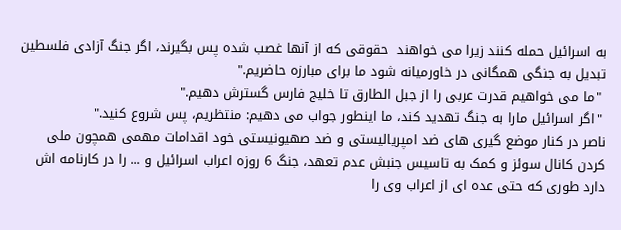به اسرائیل حمله کنند زیرا می خواهند  حقوقی که از آنها غصب شده پس بگیرند، اگر جنگ آزادی فلسطین تبدیل به جنگی همگانی در خاورمیانه شود ما برای مبارزه حاضریم."
 "ما می خواهیم قدرت عربی را از جبل الطارق تا خلیج فارس گسترش دهیم."
 "اگر اسرائیل مارا به جنگ تهدید کند، ما اینطور جواب می دهیم: منتظریم، پس شروع کنید."
ناصر در کنار موضع گیری های ضد امپریالیستی و ضد صهیونیستی خود اقدامات مهمی همچون ملی کردن کانال سوئز و کمک به تاسیس جنبش عدم تعهد، جنگ 6 روزه اعراب اسرائیل و ... را در کارنامه اش دارد طوری که حتی عده ای از اعراب وی را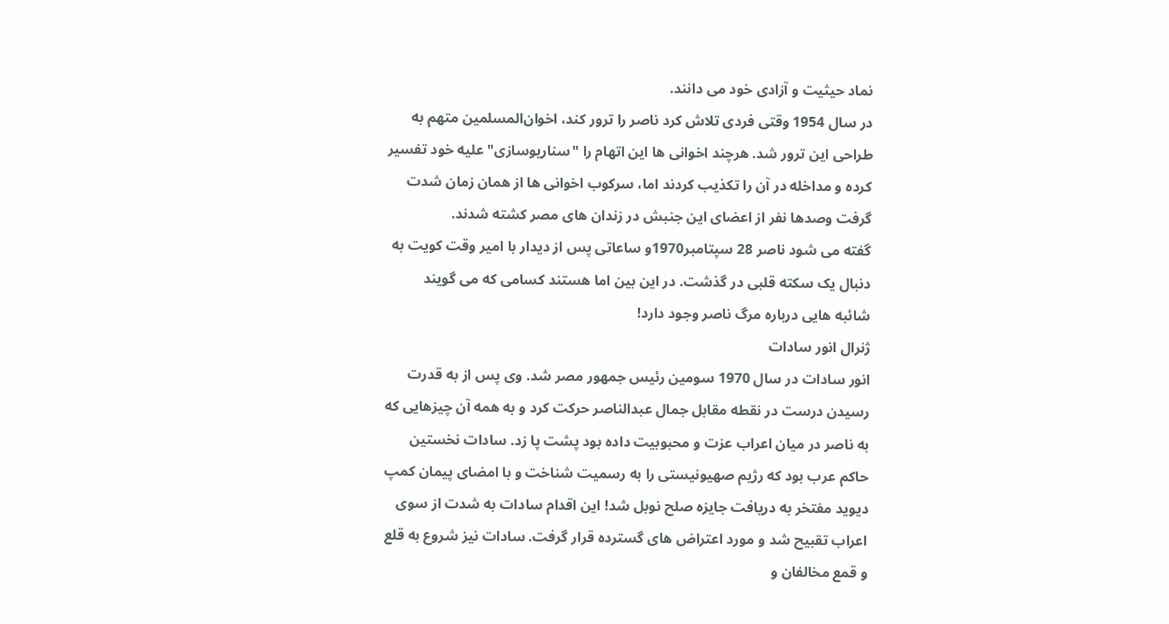نماد حیثیت و آزادی خود می دانند.
در سال 1954 وقتی فردی تلاش کرد ناصر را ترور کند، اخوان‌المسلمین متهم به طراحی این ترور شد. هرچند اخوانی ها این اتهام را "سناریوسازی" علیه خود تفسیر کرده و مداخله در آن را تکذیب کردند اما، سرکوب اخوانی ها از همان زمان شدت گرفت وصدها نفر از اعضای این جنبش در زندان های مصر کشته شدند.
گفته می شود ناصر 28 سپتامبر1970و ساعاتی پس از دیدار با امیر وقت کویت به دنبال یک سکته قلبی در گذشت. در این بین اما هستند کسامی که می گویند شائبه هایی درباره مرگ ناصر وجود دارد!
ژنرال انور سادات
انور سادات در سال 1970 سومین رئیس جمهور مصر شد. وی پس از به قدرت رسیدن درست در نقطه مقابل جمال عبدالناصر حرکت کرد و به همه آن چیزهایی که به ناصر در میان اعراب عزت و محبوبیت داده بود پشت پا زد. سادات نخستین حاکم عرب بود که رژیم صهیونیستی را به رسمیت شناخت و با امضای پیمان کمپ دیوید مفتخر به دریافت جایزه صلح نوبل شد! این اقدام سادات به شدت از سوی اعراب تقبیح شد و مورد اعتراض های گسترده قرار گرفت. سادات نیز شروع به قلع و قمع مخالفان و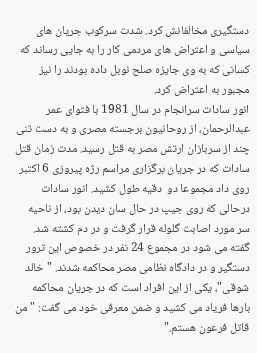دستگیری مخالفانش کرد. شدت سرکوب جریان های سیاسی و اعتراض های مردمی کار را به جایی رساند که کسانی که به وی جایزه صلح نوبل داده بودند را نیز مجبور به اعتراض کرد.
انور سادات سرانجام در سال 1981 با فتوای عمر عبدالرحمان، از روحانیون برجسته مصری و به دست تنی چند از سربازان ارتش مصر به قتل رسید. مدت زمان قتل سادات که در جریان برگزاری مراسم رژه پیروزی 6 اکتبر روی داد مجموعا دو  دقیه طول کشید. انور سادات درحالی که روی جیپ در حال سان دیدن بود، از ناحیه سر مورد اصابت گلوله قرار گرفت و در دم کشته شد.
گفته می شود در مجموع 24 نفر در خصوص این ترور دستگیر و در دادگاه نظامی مصر محاکمه شدند. "خالد شوقی"، یکی از این افراد است که در جریان محاکمه بارها فریاد می کشید و ضمن معرفی خود می گفت: "من قاتل فرعون هستم."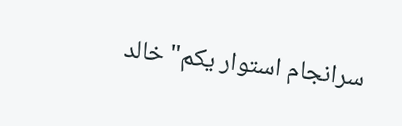سرانجام استوار یکم"خالد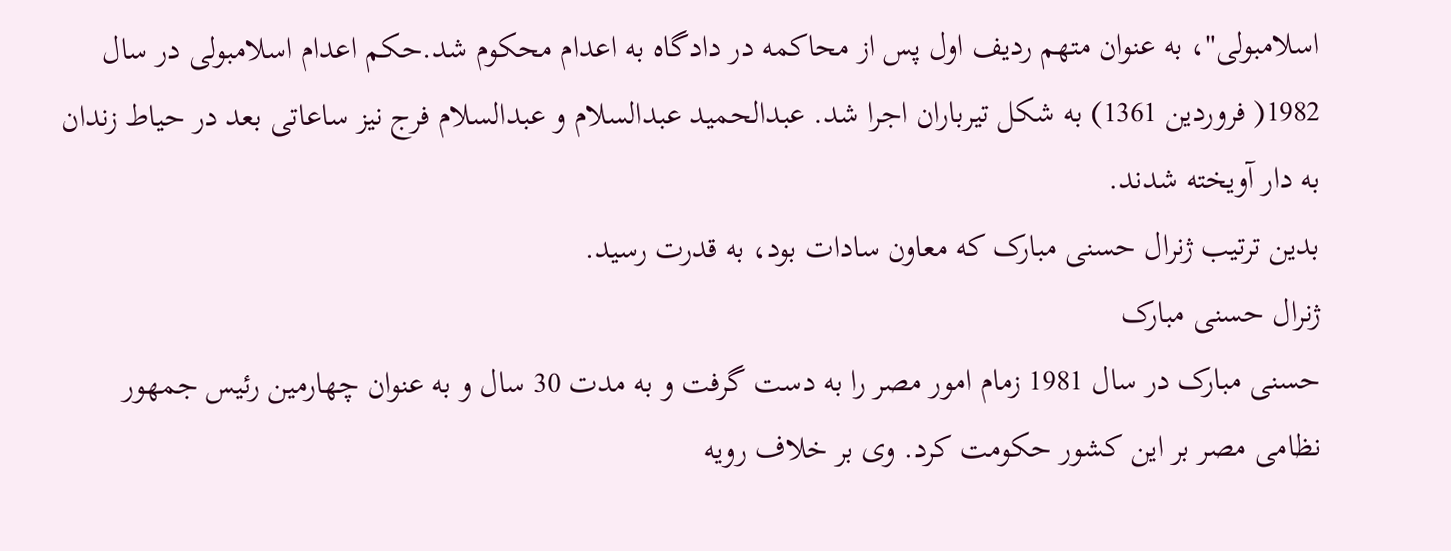اسلامبولی"، به عنوان متهم ردیف اول پس از محاکمه در دادگاه به اعدام محکوم شد.حکم اعدام اسلامبولی در سال 1982( فروردین 1361) به شکل تیرباران اجرا شد. عبدالحمید عبدالسلام و عبدالسلام فرج نیز ساعاتی بعد در حیاط زندان به دار آویخته شدند.
بدین ترتیب ژنرال حسنی مبارک که معاون سادات بود، به قدرت رسید.
ژنرال حسنی مبارک
حسنی مبارک در سال 1981 زمام امور مصر را به دست گرفت و به مدت 30 سال و به عنوان چهارمین رئیس جمهور نظامی مصر بر این کشور حکومت کرد. وی بر خلاف رویه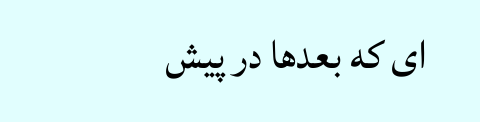ای که بعدها در پیش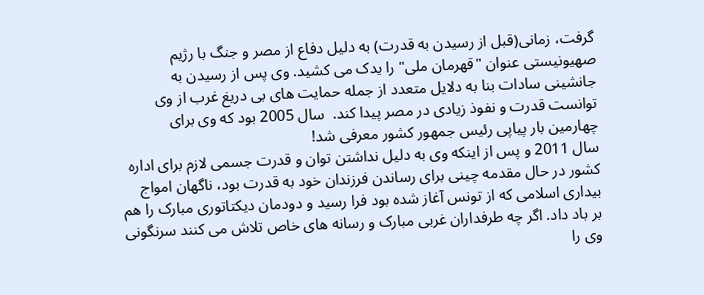گرفت، زمانی(قبل از رسیدن به قدرت) به دلیل دفاع از مصر و جنگ با رژیم صهیونیستی عنوان "قهرمان ملی" را یدک می کشید. وی پس از رسیدن به جانشینی سادات بنا به دلایل متعدد از جمله حمایت های بی دریغ غرب از وی توانست قدرت و نفوذ زیادی در مصر پیدا کند.  سال 2005 بود که وی برای چهارمین بار پیاپی رئیس جمهور کشور معرفی شد!
سال 2011 و پس از اینکه وی به دلیل نداشتن توان و قدرت جسمی لازم برای اداره کشور در حال مقدمه چینی برای رساندن فرزندان خود به قدرت بود، ناگهان امواج بیداری اسلامی که از تونس آغاز شده بود فرا رسید و دودمان دیکتاتوری مبارک را هم بر باد داد. اگر چه طرفداران غربی مبارک و رسانه های خاص تلاش می کنند سرنگونی وی را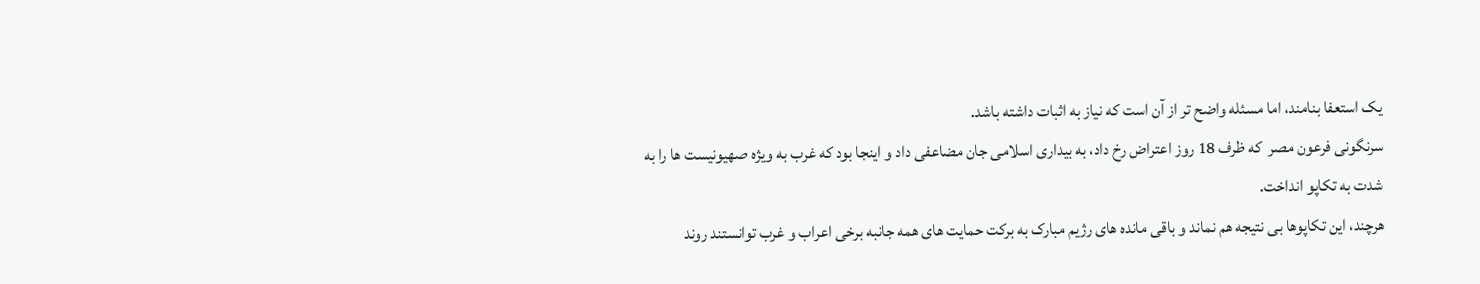یک استعفا بنامند، اما مسئله واضح تر از آن است که نیاز به اثبات داشته باشد.
سرنگونی فرعون مصر  که ظرف 18 روز اعتراض رخ داد، به بیداری اسلامی جان مضاعفی داد و اینجا بود که غرب به ویژه صهیونیست ها را به شدت به تکاپو انداخت.
هرچند، این تکاپوها بی نتیجه هم نماند و باقی مانده های رژیم مبارک به برکت حمایت های همه جانبه برخی اعراب و غرب توانستند روند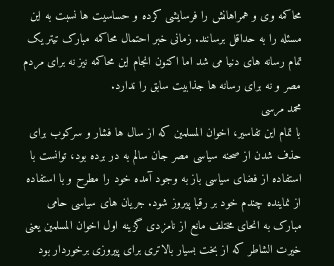محاکمه وی و همراهانش را فرسایشی کرده و حساسیت ها نسبت به این مسئله را به حداقل برسانند. زمانی خبر احتمال محاکمه مبارک تیتر یک تمام رسانه های دنیا می شد اما اکنون انجام این محاکمه نیز نه برای مردم مصر و نه برای رسانه ها جذابیت سابق را ندارد.
محمد مرسی
با تمام این تفاسیر، اخوان المسلمین که از سال ها فشار و سرکوب برای حذف شدن از صحنه سیاسی مصر جان سالم به در برده بود، توانست با استفاده از فضای سیاسی باز به وجود آمده خود را مطرح و با استفاده از نماینده چندم خود بر رقبا پیروز شود. جریان های سیاسی حامی مبارک به انحای مختلف مانع از نامزدی گزینه اول اخوان المسلمین یعنی خیرت الشاطر که از بخت بسیار بالاتری برای پیروزی برخوردار بود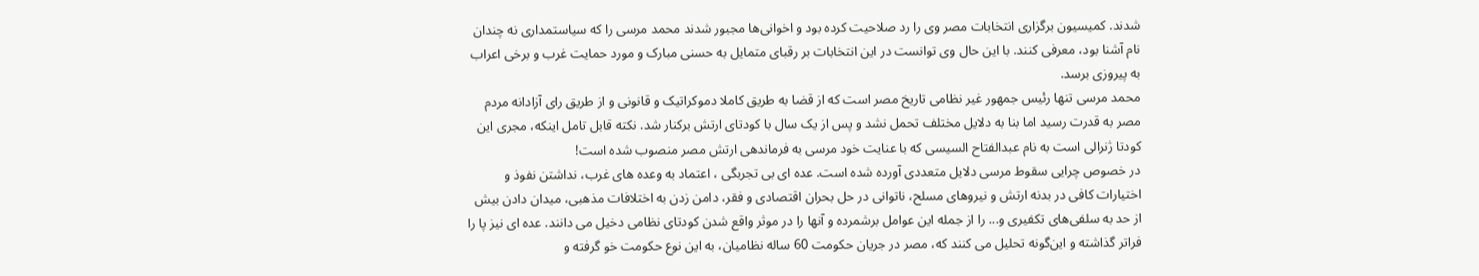شدند. کمیسیون برگزاری انتخابات مصر وی را رد صلاحیت کرده بود و اخوانی‌ها مجبور شدند محمد مرسی را که سیاستمداری نه چندان نام آشنا بود، معرفی کنند. با این حال وی توانست در این انتخابات بر رقبای متمایل به حسنی مبارک و مورد حمایت غرب و برخی اعراب به پیروزی برسد.
محمد مرسی تنها رئیس جمهور غیر نظامی تاریخ مصر است که از قضا به طریق کاملا دموکراتیک و قانونی و از طریق رای آزادانه مردم مصر به قدرت رسید اما بنا به دلایل مختلف تحمل نشد و پس از یک سال با کودتای ارتش برکنار شد. نکته قابل تامل اینکه، مجری این کودتا ژنرالی است به نام عبدالفتاح السیسی که با عنایت خود مرسی به فرماندهی ارتش مصر منصوب شده است!
در خصوص چرایی سقوط مرسی دلایل متعددی آورده شده است. عده ای بی تجربگی ، اعتماد به وعده های غرب، نداشتن نفوذ و اختیارات کافی در بدنه ارتش و نیروهای مسلح، ناتوانی در حل بحران اقتصادی و فقر، دامن زدن به اختلافات مذهبی، میدان دادن بیش از حد به سلفی‌های تکفیری و... را از جمله این عوامل برشمرده و آنها را در موثر واقع شدن کودتای نظامی دخیل می دانند. عده ای نیز پا را فراتر گذاشته و این‌گونه تحلیل می کنند که، مصر در جریان حکومت 60 ساله نظامیان، به این نوع حکومت خو گرفته و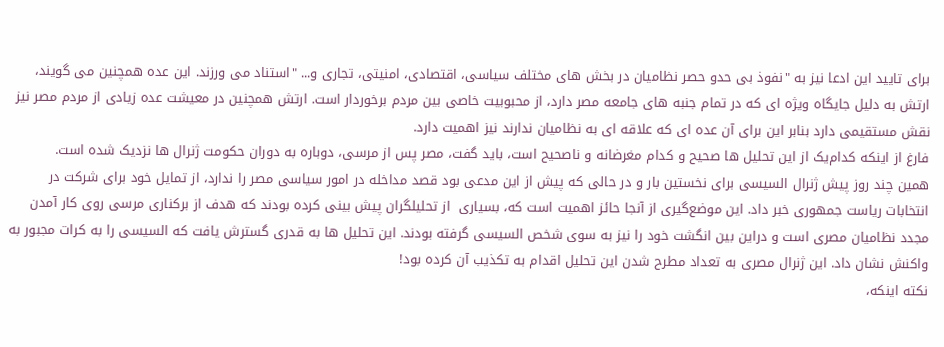برای تایید این ادعا نیز به "نفوذ بی حدو حصر نظامیان در بخش های مختلف سیاسی، اقتصادی، امنیتی، تجاری و... "استناد می ورزند. این عده همچنین می گویند، ارتش به دلیل جایگاه ویژه ای که در تمام جنبه های جامعه مصر دارد، از محبوبیت خاصی بین مردم برخوردار است. ارتش همچنین در معیشت عده زیادی از مردم مصر نیز نقش مستقیمی دارد بنابر این برای آن عده ای که علاقه ای به نظامیان ندارند نیز اهمیت دارد.
فارغ از اینکه کدام‌یک از این تحلیل ها صحیح و کدام مغرضانه و ناصحیح است، باید گفت، مصر پس از مرسی، دوباره به دوران حکومت ژنرال ها نزدیک شده است.
همین چند روز پیش ژنرال السیسی برای نخستین بار و در حالی که پیش از این مدعی بود قصد مداخله در امور سیاسی مصر را ندارد، از تمایل خود برای شرکت در انتخابات ریاست جمهوری خبر داد. این موضع‌گیری از آنجا حائز اهمیت است که، بسیاری  از تحلیلگران پیش بینی کرده بودند که هدف از برکناری مرسی روی کار آمدن مجدد نظامیان مصری است و دراین بین انگشت خود را نیز به سوی شخص السیسی گرفته بودند. این تحلیل ها به قدری گسترش یافت که السیسی را به کرات مجبور به واکنش نشان داد. این ژنرال مصری به تعداد مطرح شدن این تحلیل اقدام به تکذیب آن کرده بود!
نکته اینکه،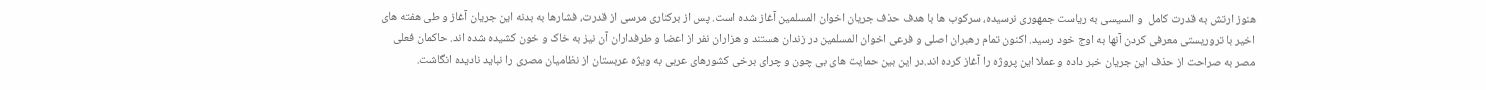هنوز ارتش به قدرت کامل  و السیسی به ریاست جمهوری نرسیده، سرکوب ها با هدف حذف جریان اخوان المسلمین آغاز شده است. پس از برکناری مرسی از قدرت، فشارها به بدنه این جریان آغاز و طی هفته های اخیر با تروریستی معرفی کردن آنها به اوج خود رسید. اکنون تمام رهبران اصلی و فرعی اخوان المسلمین در زندان هستند و هزاران نفر از اعضا و طرفداران آن نیز به خاک و خون کشیده شده اند. حاکمان فعلی مصر به صراحت از حذف این جریان خبر داده و عملا این پروژه را آغاز کرده اند.در این بین حمایت های بی چون و چرای برخی کشورهای عربی به ویژه عربستان از نظامیان مصری را نباید نادیده انگاشت.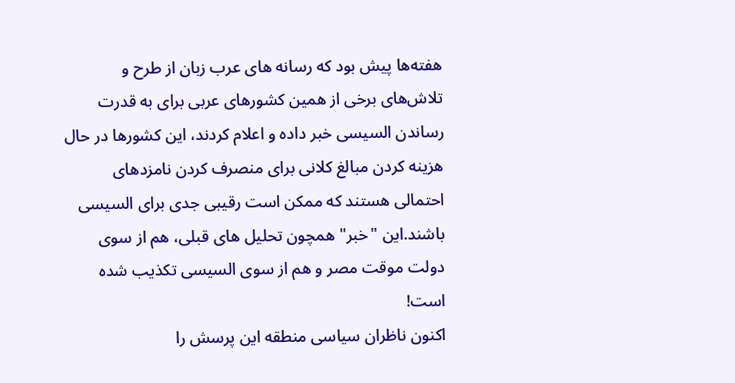هفته‌ها پیش بود که رسانه های عرب زبان از طرح و تلاش‌های برخی از همین کشورهای عربی برای به قدرت رساندن السیسی خبر داده و اعلام کردند، این کشورها در حال هزینه کردن مبالغ کلانی برای منصرف کردن نامزدهای احتمالی هستند که ممکن است رقیبی جدی برای السیسی باشند.این "خبر" همچون تحلیل های قبلی، هم از سوی دولت موقت مصر و هم از سوی السیسی تکذیب شده است!
اکنون ناظران سیاسی منطقه این پرسش را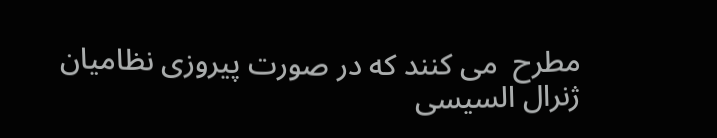مطرح  می کنند که در صورت پیروزی نظامیان ژنرال السیسی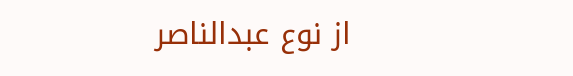از نوع عبدالناصر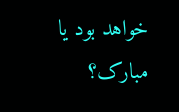خواهد بود یا مبارک؟